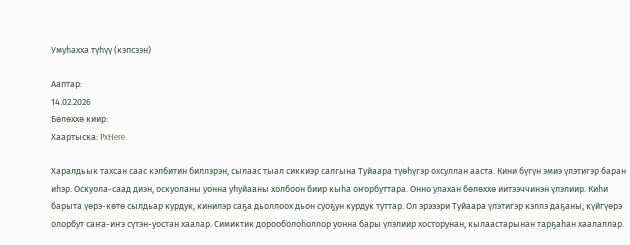Умуһахха түһүү (кэпсээн)

Ааптар:
14.02.2026
Бөлөххө киир:
Хаартыска: PxHere

Харалдьык тахсан саас кэлбитин биллэрэн, сылаас тыал сиккиэр салгына Туйаара түөһүгэр охсуллан ааста. Кини бүгүн эмиэ үлэтигэр баран иһэр. Оскуола-саад диэн, оскуоланы уонна уһуйааны холбоон биир кыһа оҥорбуттара. Онно улахан бөлөххө иитээччинэн үлэлиир. Киһи барыта үөрэ-көтө сылдьар курдук, кинилэр саҕа дьоллоох дьон суоҕун курдук туттар. Ол эрэээри Туйаара үлэтигэр кэллэ даҕаны, күйгүөрэ олорбут саҥа-иҥэ сүтэн-уостан хаалар. Симиктик дорооболоһоллор уонна бары үлэлиир хосторунан, кылаастарынан тарҕаһан хаалаллар.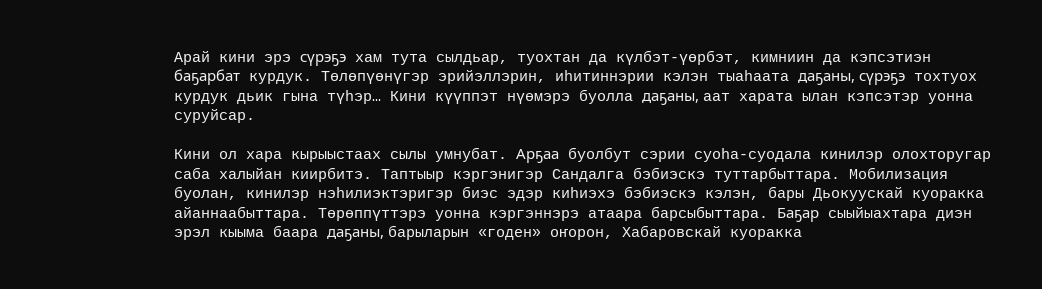Арай кини эрэ сүрэҕэ хам тута сылдьар, туохтан да күлбэт-үөрбэт, кимниин да кэпсэтиэн баҕарбат курдук. Төлөпүөнүгэр эрийэллэрин, иһитиннэрии кэлэн тыаһаата даҕаны, сүрэҕэ тохтуох курдук дьик гына түһэр… Кини күүппэт нүөмэрэ буолла даҕаны, аат харата ылан кэпсэтэр уонна суруйсар.

Кини ол хара кырыыстаах сылы умнубат. Арҕаа буолбут сэрии суоһа-суодала кинилэр олохторугар саба халыйан киирбитэ. Таптыыр кэргэнигэр Сандалга бэбиэскэ туттарбыттара. Мобилизация буолан, кинилэр нэһилиэктэригэр биэс эдэр киһиэхэ бэбиэскэ кэлэн, бары Дьокуускай куоракка айаннаабыттара. Төрөппүттэрэ уонна кэргэннэрэ атаара барсыбыттара. Баҕар сыыйыахтара диэн эрэл кыыма баара даҕаны, барыларын «годен» оҥорон, Хабаровскай куоракка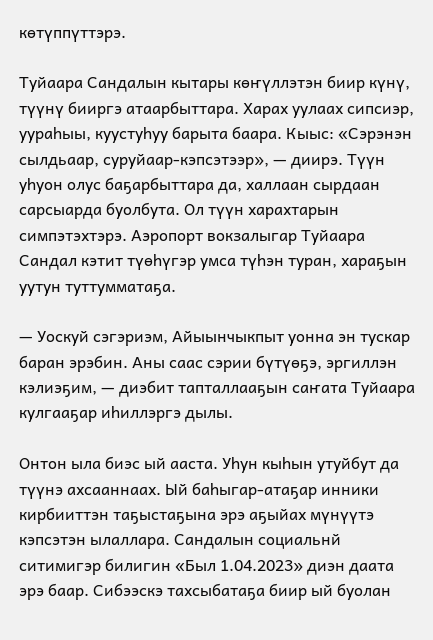көтүппүттэрэ.

Туйаара Сандалын кытары көҥүллэтэн биир күнү, түүнү бииргэ атаарбыттара. Харах уулаах сипсиэр, уураһыы, куустуһуу барыта баара. Кыыс: «Сэрэнэн сылдьаар, суруйаар-кэпсэтээр», — диирэ. Түүн уһуон олус баҕарбыттара да, халлаан сырдаан сарсыарда буолбута. Ол түүн харахтарын симпэтэхтэрэ. Аэропорт вокзалыгар Туйаара Сандал кэтит түөһүгэр умса түһэн туран, хараҕын уутун туттумматаҕа.

— Уоскуй сэгэриэм, Айыынчыкпыт уонна эн тускар баран эрэбин. Аны саас сэрии бүтүөҕэ, эргиллэн кэлиэҕим, — диэбит тапталлааҕын саҥата Туйаара кулгааҕар иһиллэргэ дылы.

Онтон ыла биэс ый ааста. Уһун кыһын утуйбут да түүнэ ахсааннаах. Ый баһыгар-атаҕар инники кирбииттэн таҕыстаҕына эрэ аҕыйах мүнүүтэ кэпсэтэн ылаллара. Сандалын социальнй ситимигэр билигин «Был 1.04.2023» диэн даата эрэ баар. Сибээскэ тахсыбатаҕа биир ый буолан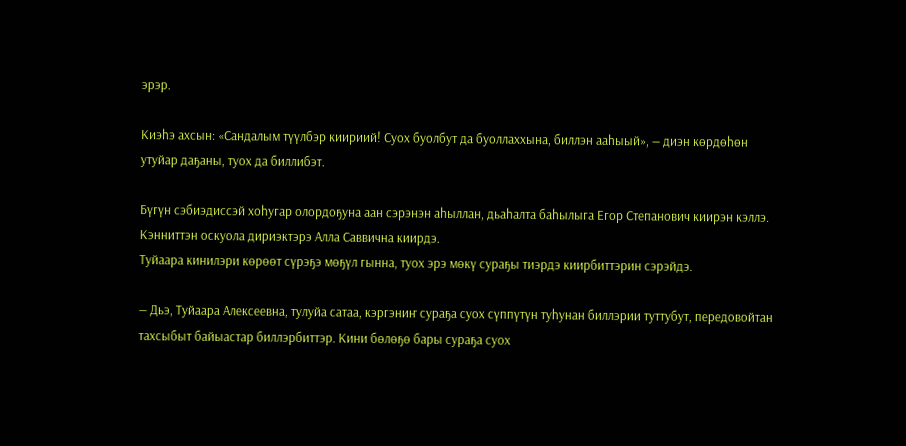эрэр.

Киэһэ ахсын: «Сандалым түүлбэр киириий! Суох буолбут да буоллаххына, биллэн ааһыый», — диэн көрдөһөн утуйар даҕаны, туох да биллибэт.

Бүгүн сэбиэдиссэй хоһугар олордоҕуна аан сэрэнэн аһыллан, дьаһалта баһылыга Егор Степанович киирэн кэллэ. Кэнниттэн оскуола дириэктэрэ Алла Саввична киирдэ.
Туйаара кинилэри көрөөт сүрэҕэ мөҕүл гынна, туох эрэ мөкү сураҕы тиэрдэ киирбиттэрин сэрэйдэ.

— Дьэ, Туйаара Алексеевна, тулуйа сатаа, кэргэниҥ сураҕа суох сүппүтүн туһунан биллэрии туттубут, передовойтан тахсыбыт байыастар биллэрбиттэр. Кини бөлөҕө бары сураҕа суох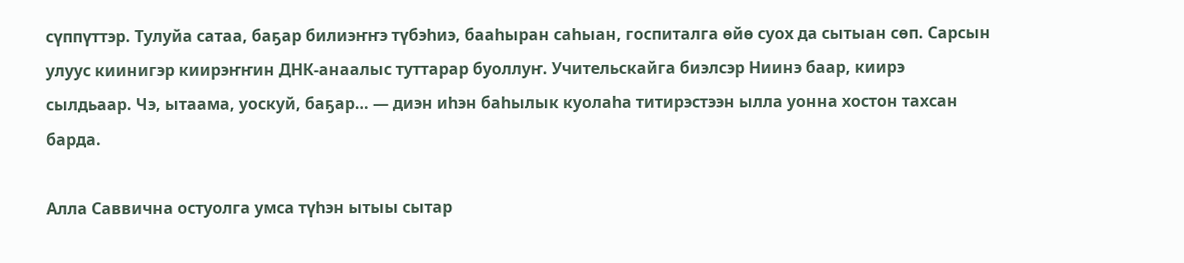сүппүттэр. Тулуйа сатаа, баҕар билиэҥҥэ түбэһиэ, бааһыран саһыан, госпиталга өйө суох да сытыан сөп. Сарсын улуус киинигэр киирэҥҥин ДНК-анаалыс туттарар буоллуҥ. Учительскайга биэлсэр Ниинэ баар, киирэ сылдьаар. Чэ, ытаама, уоскуй, баҕар… — диэн иһэн баһылык куолаһа титирэстээн ылла уонна хостон тахсан барда.

Алла Саввична остуолга умса түһэн ытыы сытар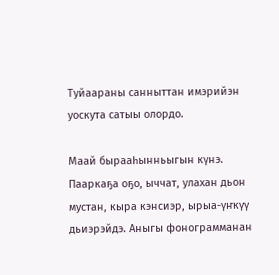Туйаараны санныттан имэрийэн уоскута сатыы олордо.

Маай бырааһынньыгын күнэ. Пааркаҕа оҕо, ыччат, улахан дьон мустан, кыра кэнсиэр, ырыа-үҥкүү дьиэрэйдэ. Аныгы фонограмманан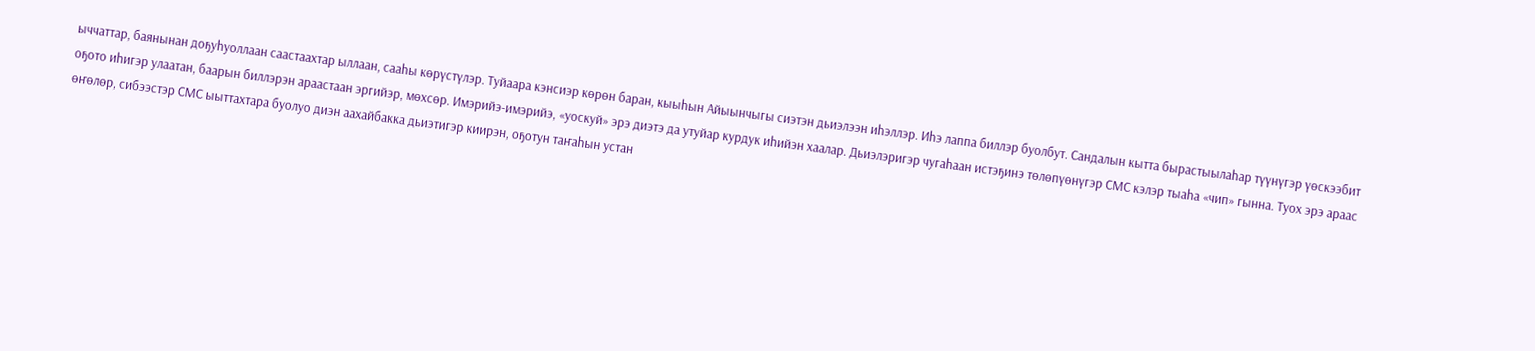ыччаттар, баянынан доҕуһуоллаан саастаахтар ыллаан, сааһы көрүстүлэр. Туйаара кэнсиэр көрөн баран, кыыһын Айыынчыгы сиэтэн дьиэлээн иһэллэр. Иһэ лаппа биллэр буолбут. Сандалын кытта бырастыылаһар түүнүгэр үөскээбит оҕото иһигэр улаатан, баарын биллэрэн араастаан эргийэр, мөхсөр. Имэрийэ-имэрийэ, «уоскуй» эрэ диэтэ да утуйар курдук иһийэн хаалар. Дьиэлэригэр чугаһаан истэҕинэ төлөпүөнүгэр СМС кэлэр тыаһа «чип» гынна. Туох эрэ араас өҥөлөр, сибээстэр СМС ыыттахтара буолуо диэн аахайбакка дьиэтигэр киирэн, оҕотун таҥаһын устан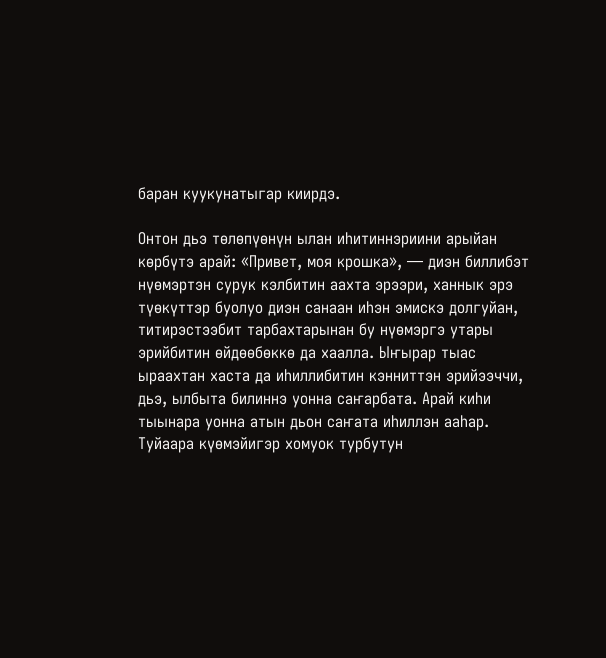баран куукунатыгар киирдэ.

Онтон дьэ төлөпүөнүн ылан иһитиннэриини арыйан көрбүтэ арай: «Привет, моя крошка», — диэн биллибэт нүөмэртэн сурук кэлбитин аахта эрээри, ханнык эрэ түөкүттэр буолуо диэн санаан иһэн эмискэ долгуйан, титирэстээбит тарбахтарынан бу нүөмэргэ утары эрийбитин өйдөөбөккө да хаалла. Ыҥырар тыас ыраахтан хаста да иһиллибитин кэнниттэн эрийээччи, дьэ, ылбыта билиннэ уонна саҥарбата. Арай киһи тыынара уонна атын дьон саҥата иһиллэн ааһар. Туйаара күөмэйигэр хомуок турбутун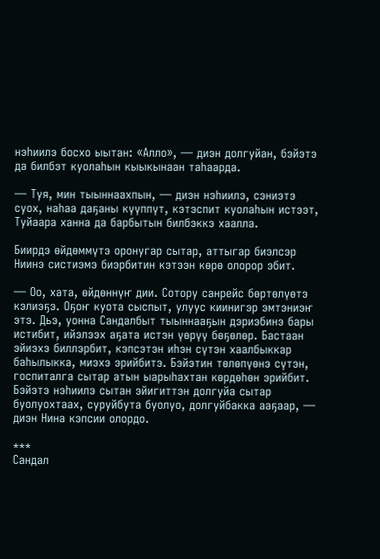нэһиилэ босхо ыытан: «Алло», — диэн долгуйан, бэйэтэ да билбэт куолаһын кыыкынаан таһаарда.

— Туя, мин тыыннаахпын, — диэн нэһиилэ, сэниэтэ суох, наһаа даҕаны күүппүт, кэтэспит куолаһын истээт, Туйаара ханна да барбытын билбэккэ хаалла.

Биирдэ өйдөммүтэ оронугар сытар, аттыгар биэлсэр Ниинэ систиэмэ биэрбитин кэтээн көрө олорор эбит.

— Оо, хата, өйдөннүҥ дии. Сотору санрейс бөртөлүөтэ кэлиэҕэ. Оҕоҥ куота сыспыт, улуус киинигэр эмтэниэҥ этэ. Дьэ, уонна Сандалбыт тыыннааҕын дэриэбинэ бары истибит, ийэлээх аҕата истэн үөрүү бөҕөлөр. Бастаан эйиэхэ биллэрбит, кэпсэтэн иһэн сүтэн хаалбыккар баһылыкка, миэхэ эрийбитэ. Бэйэтин төлөпүөнэ сүтэн, госпиталга сытар атын ыарыһахтан көрдөһөн эрийбит. Бэйэтэ нэһиилэ сытан эйигиттэн долгуйа сытар буолуохтаах, суруйбута буолуо, долгуйбакка ааҕаар, — диэн Нина кэпсии олордо.

***
Сандал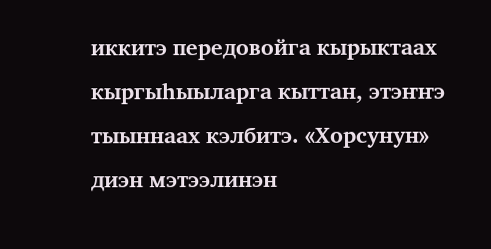иккитэ передовойга кырыктаах кыргыһыыларга кыттан, этэҥҥэ тыыннаах кэлбитэ. «Хорсунун» диэн мэтээлинэн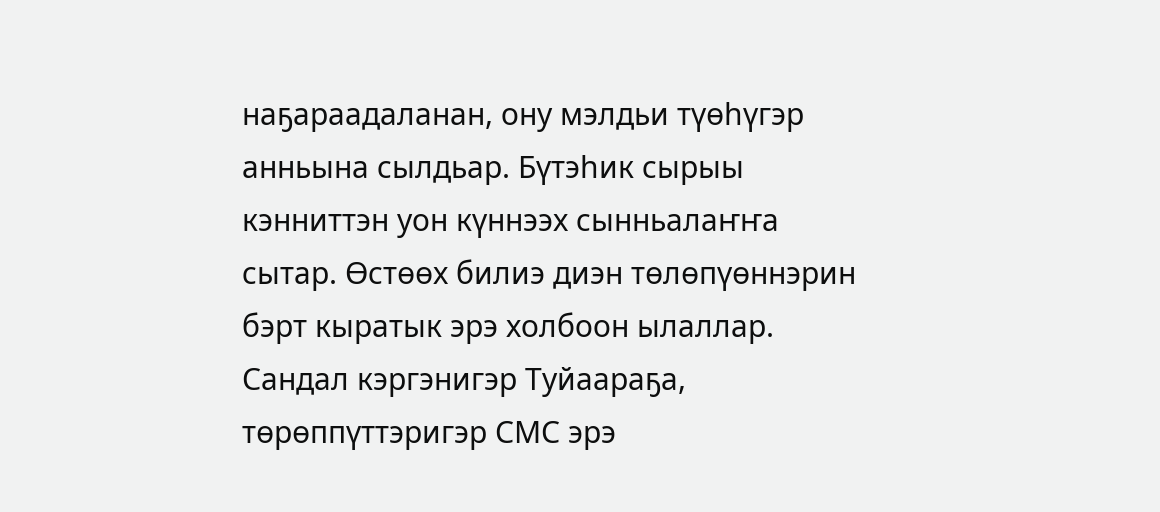наҕараадаланан, ону мэлдьи түөһүгэр анньына сылдьар. Бүтэһик сырыы кэнниттэн уон күннээх сынньалаҥҥа сытар. Өстөөх билиэ диэн төлөпүөннэрин бэрт кыратык эрэ холбоон ылаллар. Сандал кэргэнигэр Туйаараҕа, төрөппүттэригэр СМС эрэ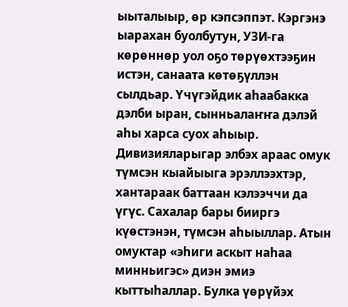ыыталыыр, өр кэпсэппэт. Кэргэнэ ыарахан буолбутун, УЗИ-га көрөннөр уол оҕо төрүөхтээҕин истэн, санаата көтөҕүллэн сылдьар. Үчүгэйдик аһаабакка дэлби ыран, сынньалаҥҥа дэлэй аһы харса суох аһыыр. Дивизияларыгар элбэх араас омук түмсэн кыайыыга эрэллээхтэр, хантараак баттаан кэлээччи да үгүс. Сахалар бары бииргэ күөстэнэн, түмсэн аһыыллар. Атын омуктар «эһиги аскыт наһаа минньигэс» диэн эмиэ кыттыһаллар. Булка үөрүйэх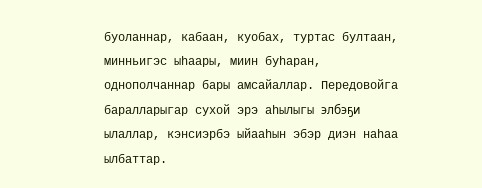буоланнар, кабаан, куобах, туртас бултаан, минньигэс ыһаары, миин буһаран, однополчаннар бары амсайаллар. Передовойга баралларыгар сухой эрэ аһылыгы элбэҕи ылаллар, кэнсиэрбэ ыйааһын эбэр диэн наһаа ылбаттар.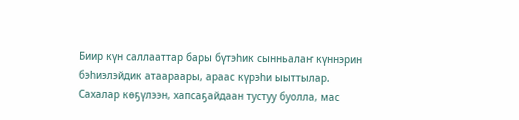Биир күн саллааттар бары бүтэһик сынньалаҥ күннэрин бэһиэлэйдик атаараары, араас күрэһи ыыттылар. Сахалар көҕүлээн, хапсаҕайдаан тустуу буолла, мас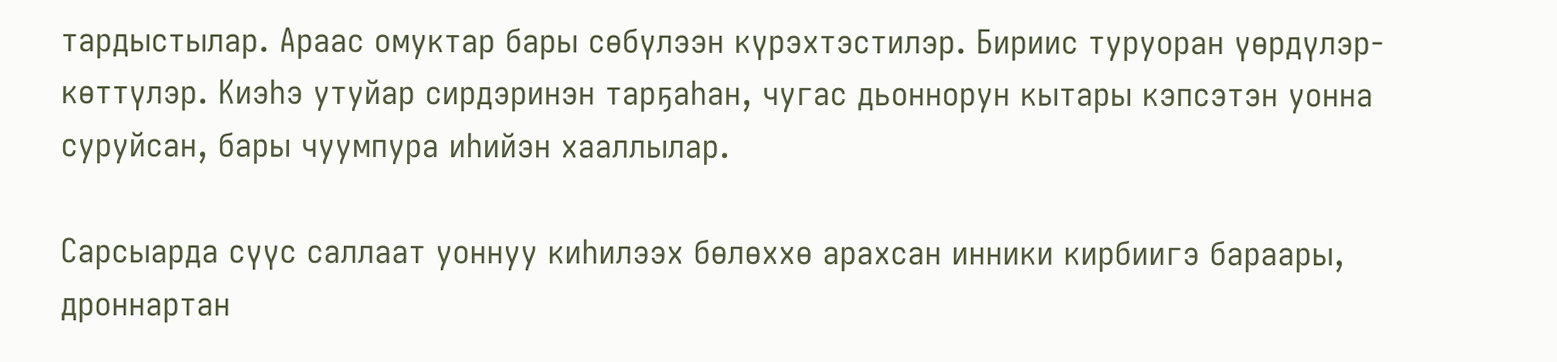тардыстылар. Араас омуктар бары сөбүлээн күрэхтэстилэр. Бириис туруоран үөрдүлэр-көттүлэр. Киэһэ утуйар сирдэринэн тарҕаһан, чугас дьоннорун кытары кэпсэтэн уонна суруйсан, бары чуумпура иһийэн хааллылар.

Сарсыарда сүүс саллаат уоннуу киһилээх бөлөххө арахсан инники кирбиигэ бараары, дроннартан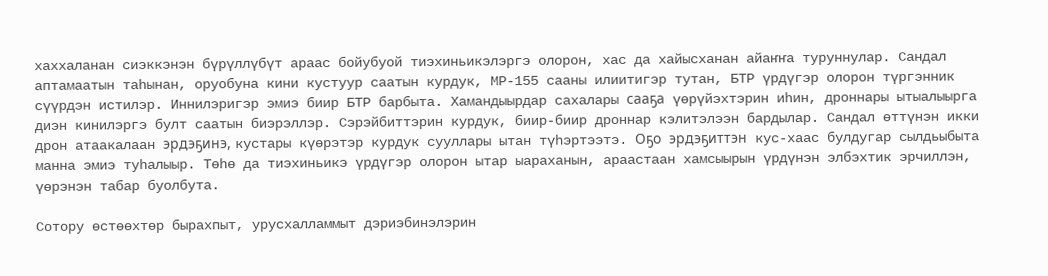хаххаланан сиэккэнэн бүрүллүбүт араас бойубуой тиэхиньикэлэргэ олорон, хас да хайысханан айаҥҥа туруннулар. Сандал аптамаатын таһынан, оруобуна кини кустуур саатын курдук, МР-155 сааны илиитигэр тутан, БТР үрдүгэр олорон түргэнник сүүрдэн истилэр. Иннилэригэр эмиэ биир БТР барбыта. Хамандыырдар сахалары сааҕа үөрүйэхтэрин иһин, дроннары ытыалыырга диэн кинилэргэ булт саатын биэрэллэр. Сэрэйбиттэрин курдук, биир-биир дроннар кэлитэлээн бардылар. Сандал өттүнэн икки дрон атаакалаан эрдэҕинэ, кустары күөрэтэр курдук сууллары ытан түһэртээтэ. Оҕо эрдэҕиттэн кус-хаас булдугар сылдьыбыта манна эмиэ туһалыыр. Төһө да тиэхиньикэ үрдүгэр олорон ытар ыараханын, араастаан хамсыырын үрдүнэн элбэхтик эрчиллэн, үөрэнэн табар буолбута.

Сотору өстөөхтөр бырахпыт, урусхалламмыт дэриэбинэлэрин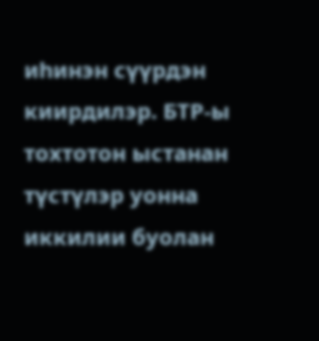иһинэн сүүрдэн киирдилэр. БТР-ы тохтотон ыстанан түстүлэр уонна иккилии буолан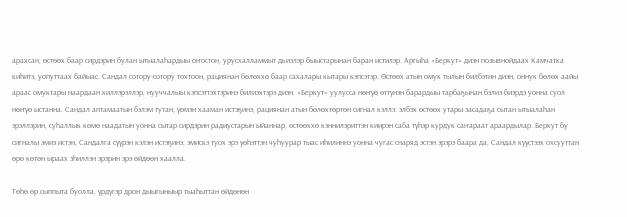арахсан, өстөөх баар сирдэрин булан ытыалаһардыы оҥостон, урусхалламмыт дьиэлэр быыстарынан баран истилэр. Аргыһа «Беркут» диэн позывнойдаах Камчатка киһитэ, уопуттаах байыас. Сандал сотору-сотору тохтоон, рациянан бөлөххө баар сахалары кытары кэпсэтэр. Өстөөх атын омук тылын билбэтин диэн, оннук бөлөх аайы араас омуктары наардаан киллэрэллэр, нууччалыы кэпсэттэхтэринэ билиэхтэрэ диэн. «Беркут» уулусса нөҥүө өттүнэн барардыы тарбаҕынан бэлиэ биэрдэ уонна суол нөҥүө ыстанна. Сандал аптамаатын бэлэм тутан, үөмэн хааман истэҕинэ, рациянан атын бөлөхтөртөн сигнал кэллэ: элбэх өстөөх утары засадаҕа сытан ытыалаһан эрэллэрин, суһаллык көмө наадатын уонна сытар сирдэрин радиустарын ыйаннар, өстөөххө кэннилэриттэн киирэн саба түһэр курдук саҥараат араардылар. Беркут бу сигналы эмиэ истэн, Сандалга сүүрэн кэлэн истэҕинэ, эмискэ туох эрэ үөһэттэн чуһуурар тыас иһилиннэ уонна чугас снаряд эстэн эрэрэ баара да, Сандал күүстээх охсууттан өрө көтөн ыраах эһиллэн эрэрин эрэ өйдөөн хаалла.

Төһө өр сыппыта буолла, үрдүгэр дрон дыыгыныыр тыаһыттан өйдөнөн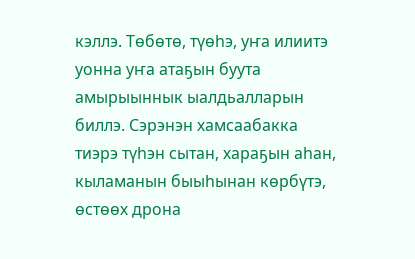кэллэ. Төбөтө, түөһэ, уҥа илиитэ уонна уҥа атаҕын буута амырыыннык ыалдьалларын биллэ. Сэрэнэн хамсаабакка тиэрэ түһэн сытан, хараҕын аһан, кыламанын быыһынан көрбүтэ, өстөөх дрона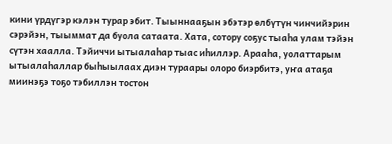кини үрдүгэр кэлэн турар эбит. Тыыннааҕын эбэтэр өлбүтүн чинчийэрин сэрэйэн, тыыммат да буола сатаата. Хата, сотору соҕус тыаһа улам тэйэн сүтэн хаалла. Тэйиччи ытыалаһар тыас иһиллэр. Арааһа, уолаттарым ытыалаһаллар быһыылаах диэн тураары олоро биэрбитэ, уҥа атаҕа миинэҕэ тоҕо тэбиллэн тостон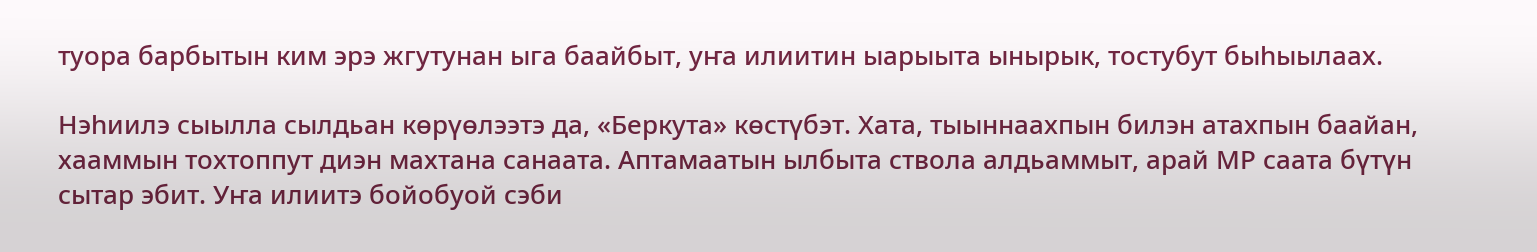туора барбытын ким эрэ жгутунан ыга баайбыт, уҥа илиитин ыарыыта ынырык, тостубут быһыылаах.

Нэһиилэ сыылла сылдьан көрүөлээтэ да, «Беркута» көстүбэт. Хата, тыыннаахпын билэн атахпын баайан, хааммын тохтоппут диэн махтана санаата. Аптамаатын ылбыта ствола алдьаммыт, арай МР саата бүтүн сытар эбит. Уҥа илиитэ бойобуой сэби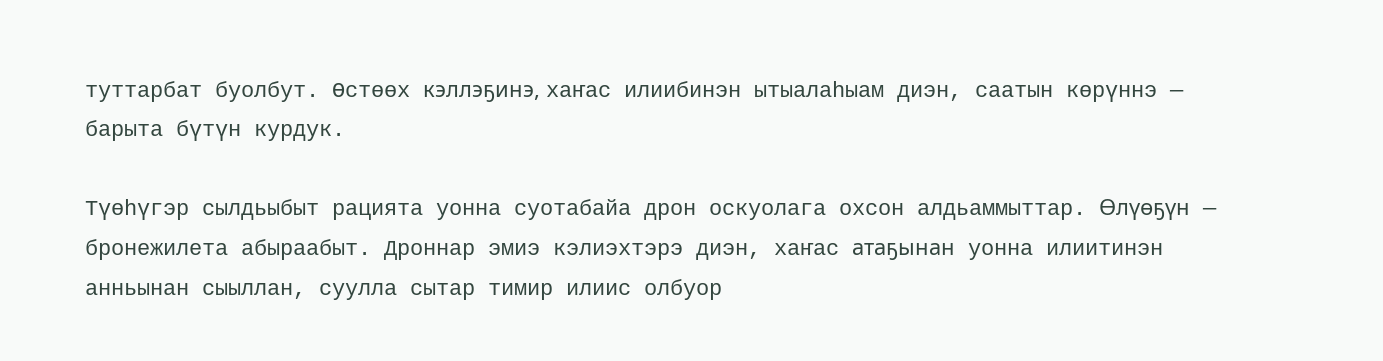туттарбат буолбут. Өстөөх кэллэҕинэ, хаҥас илиибинэн ытыалаһыам диэн, саатын көрүннэ — барыта бүтүн курдук.

Түөһүгэр сылдьыбыт рацията уонна суотабайа дрон оскуолага охсон алдьаммыттар. Өлүөҕүн — бронежилета абыраабыт. Дроннар эмиэ кэлиэхтэрэ диэн, хаҥас атаҕынан уонна илиитинэн анньынан сыыллан, суулла сытар тимир илиис олбуор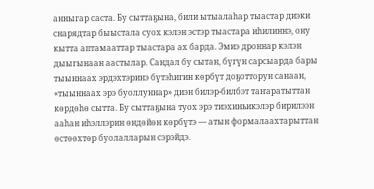анныгар саста. Бу сыттаҕына, били ытыалаһар тыастар диэки снарядтар быыстала суох кэлэн эстэр тыастара иһилиннэ, ону кытта аптамааттар тыастара ах барда. Эмиэ дроннар кэлэн дыыгынаан аастылар. Сандал бу сытан, бүгүн сарсыарда бары тыыннаах эрдэхтэринэ бүтэһигин көрбүт доҕотторун санаан, «тыыннаах эрэ буоллуннар» диэн билэр-билбэт таҥаратыттан көрдөһө сытта. Бу сыттаҕына туох эрэ тиэхиньикэлэр бирилээн ааһан иһэллэрин өндөйөн көрбүтэ — атын формалаахтарыттан өстөөхтөр буолалларын сэрэйдэ.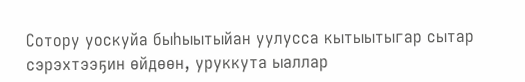Сотору уоскуйа быһыытыйан уулусса кытыытыгар сытар сэрэхтээҕин өйдөөн, уруккута ыаллар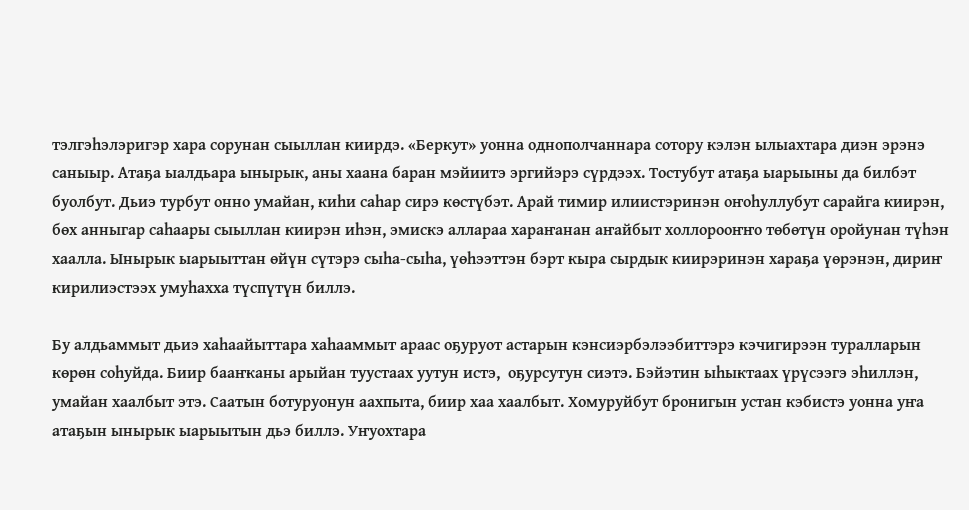тэлгэһэлэригэр хара сорунан сыыллан киирдэ. «Беркут» уонна однополчаннара сотору кэлэн ылыахтара диэн эрэнэ саныыр. Атаҕа ыалдьара ынырык, аны хаана баран мэйиитэ эргийэрэ сүрдээх. Тостубут атаҕа ыарыыны да билбэт буолбут. Дьиэ турбут онно умайан, киһи саһар сирэ көстүбэт. Арай тимир илиистэринэн оҥоһуллубут сарайга киирэн, бөх анныгар саһаары сыыллан киирэн иһэн, эмискэ аллараа хараҥанан аҥайбыт холлорооҥҥо төбөтүн оройунан түһэн хаалла. Ынырык ыарыыттан өйүн сүтэрэ сыһа-сыһа, үөһээттэн бэрт кыра сырдык киирэринэн хараҕа үөрэнэн, дириҥ кирилиэстээх умуһахха түспүтүн биллэ.

Бу алдьаммыт дьиэ хаһаайыттара хаһааммыт араас оҕуруот астарын кэнсиэрбэлээбиттэрэ кэчигирээн туралларын көрөн соһуйда. Биир бааҥканы арыйан туустаах уутун истэ,  оҕурсутун сиэтэ. Бэйэтин ыһыктаах үрүсээгэ эһиллэн, умайан хаалбыт этэ. Саатын ботуруонун аахпыта, биир хаа хаалбыт. Хомуруйбут бронигын устан кэбистэ уонна уҥа атаҕын ынырык ыарыытын дьэ биллэ. Уҥуохтара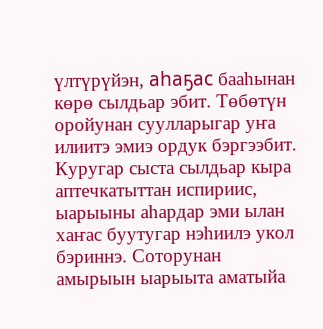үлтүрүйэн, аһаҕас бааһынан көрө сылдьар эбит. Төбөтүн оройунан суулларыгар уҥа илиитэ эмиэ ордук бэргээбит. Куругар сыста сылдьар кыра аптечкатыттан испириис, ыарыыны аһардар эми ылан хаҥас буутугар нэһиилэ укол бэриннэ. Соторунан амырыын ыарыыта аматыйа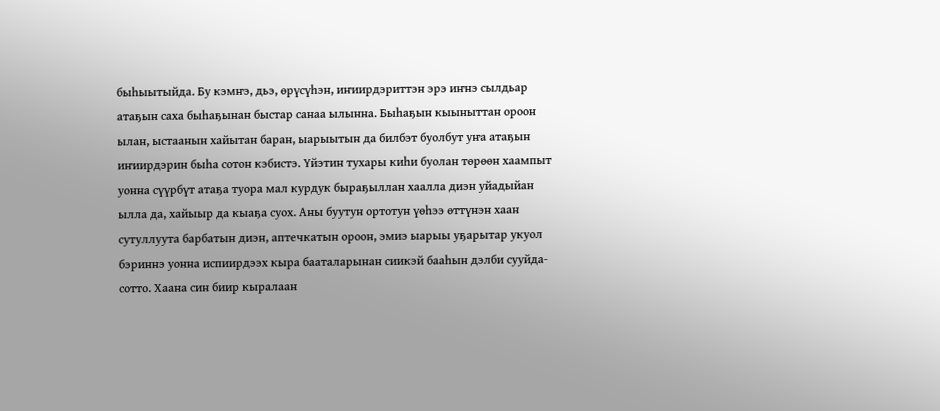быһыытыйда. Бу кэмҥэ, дьэ, өрүсүһэн, иҥиирдэриттэн эрэ иҥнэ сылдьар атаҕын саха быһаҕынан быстар санаа ылынна. Быһаҕын кыыныттан ороон ылан, ыстаанын хайытан баран, ыарыытын да билбэт буолбут уҥа атаҕын иҥиирдэрин быһа сотон кэбистэ. Үйэтин тухары киһи буолан төрөөн хаампыт уонна сүүрбүт атаҕа туора мал курдук быраҕыллан хаалла диэн уйадыйан ылла да, хайыыр да кыаҕа суох. Аны буутун ортотун үөһээ өттүнэн хаан сутуллуута барбатын диэн, аптечкатын ороон, эмиэ ыарыы уҕарытар укуол бэриннэ уонна испиирдээх кыра бааталарынан сиикэй бааһын дэлби сууйда-сотто. Хаана син биир кыралаан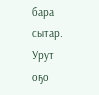бара сытар. Урут оҕо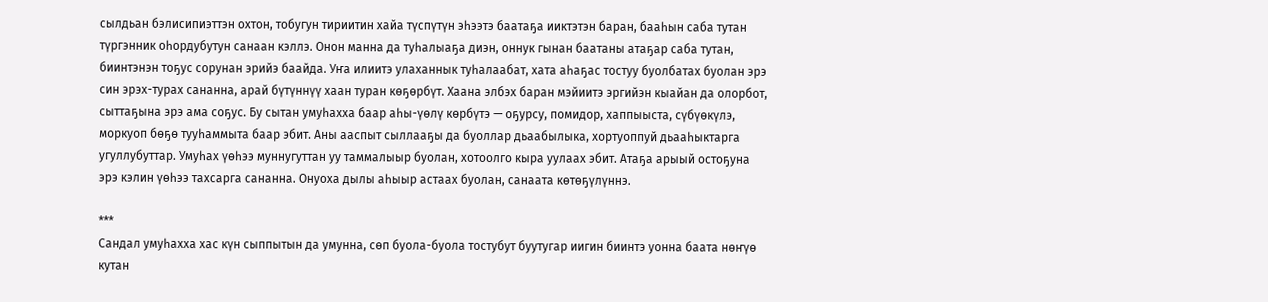сылдьан бэлисипиэттэн охтон, тобугун тириитин хайа түспүтүн эһээтэ баатаҕа ииктэтэн баран, бааһын саба тутан түргэнник оһордубутун санаан кэллэ. Онон манна да туһалыаҕа диэн, оннук гынан баатаны атаҕар саба тутан, биинтэнэн тоҕус сорунан эрийэ баайда. Уҥа илиитэ улаханнык туһалаабат, хата аһаҕас тостуу буолбатах буолан эрэ син эрэх-турах сананна, арай бүтүннүү хаан туран көҕөрбүт. Хаана элбэх баран мэйиитэ эргийэн кыайан да олорбот, сыттаҕына эрэ ама соҕус. Бу сытан умуһахха баар аһы-үөлү көрбүтэ — оҕурсу, помидор, хаппыыста, сүбүөкүлэ, моркуоп бөҕө тууһаммыта баар эбит. Аны ааспыт сыллааҕы да буоллар дьаабылыка, хортуоппуй дьааһыктарга угуллубуттар. Умуһах үөһээ муннугуттан уу таммалыыр буолан, хотоолго кыра уулаах эбит. Атаҕа арыый остоҕуна эрэ кэлин үөһээ тахсарга сананна. Онуоха дылы аһыыр астаах буолан, санаата көтөҕүлүннэ.

***
Сандал умуһахха хас күн сыппытын да умунна, сөп буола-буола тостубут буутугар иигин биинтэ уонна баата нөҥүө кутан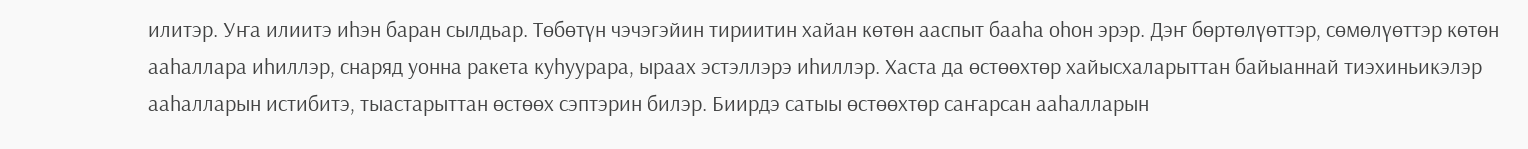илитэр. Уҥа илиитэ иһэн баран сылдьар. Төбөтүн чэчэгэйин тириитин хайан көтөн ааспыт бааһа оһон эрэр. Дэҥ бөртөлүөттэр, сөмөлүөттэр көтөн ааһаллара иһиллэр, снаряд уонна ракета куһуурара, ыраах эстэллэрэ иһиллэр. Хаста да өстөөхтөр хайысхаларыттан байыаннай тиэхиньикэлэр ааһалларын истибитэ, тыастарыттан өстөөх сэптэрин билэр. Биирдэ сатыы өстөөхтөр саҥарсан ааһалларын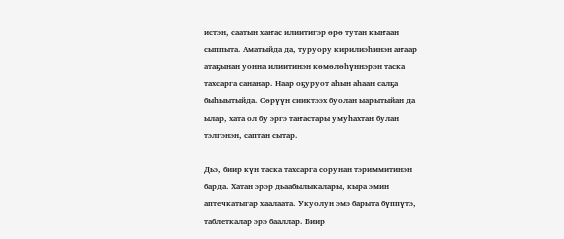истэн, саатын хаҥас илиитигэр өрө тутан кыҥаан сыппыта. Аматыйда да, туруору кирилиэһинэн аҥаар атаҕынан уонна илиитинэн көмөлөһүннэрэн таска тахсарга сананар. Наар оҕуруот аһын аһаан салҕа быһыытыйда. Сөрүүн сииктээх буолан ыарытыйан да ылар, хата ол бу эргэ таҥастары умуһахтан булан тэлгэнэн, саптан сытар.

Дьэ, биир күн таска тахсарга сорунан тэриммитинэн барда. Хатан эрэр дьаабылыкалары, кыра эмин аптечкатыгар хаалаата. Укуолун эмэ барыта бүппүтэ, таблеткалар эрэ бааллар. Биир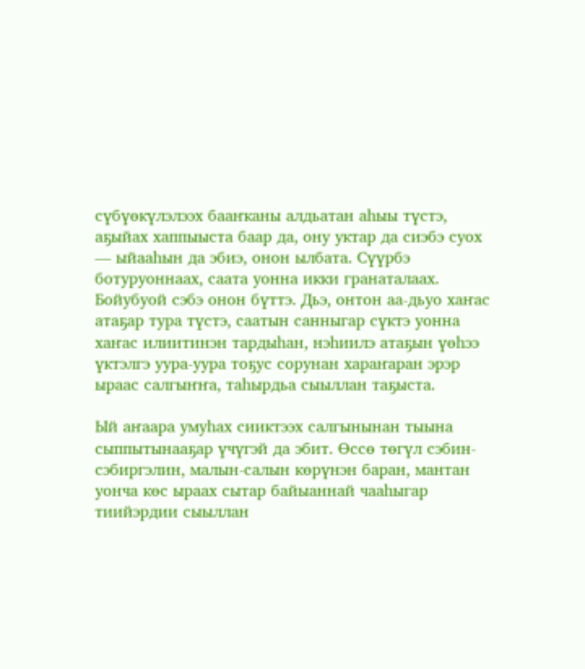сүбүөкүлэлээх бааҥканы алдьатан аһыы түстэ, аҕыйах хаппыыста баар да, ону уктар да сиэбэ суох — ыйааһын да эбиэ, онон ылбата. Сүүрбэ ботуруоннаах, саата уонна икки гранаталаах. Бойубуой сэбэ онон бүттэ. Дьэ, онтон аа-дьуо хаҥас атаҕар тура түстэ, саатын санныгар сүктэ уонна хаҥас илиитинэн тардыһан, нэһиилэ атаҕын үөһээ үктэлгэ уура-уура тоҕус сорунан хараҥаран эрэр ыраас салгыҥҥа, таһырдьа сыыллан таҕыста.

Ый аҥаара умуһах сииктээх салгынынан тыына сыппытынааҕар үчүгэй да эбит. Өссө төгүл сэбин-сэбиргэлин, малын-салын көрүнэн баран, мантан уонча көс ыраах сытар байыаннай чааһыгар тиийэрдии сыыллан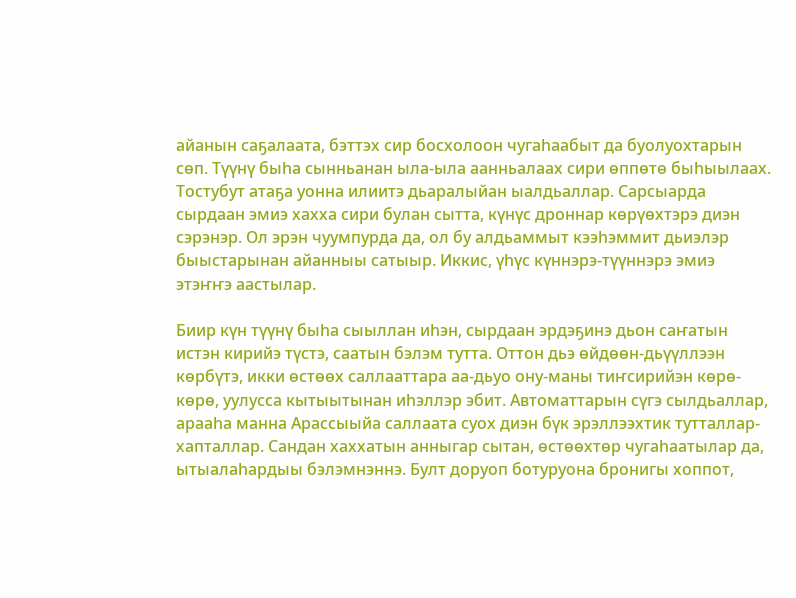айанын саҕалаата, бэттэх сир босхолоон чугаһаабыт да буолуохтарын сөп. Түүнү быһа сынньанан ыла-ыла аанньалаах сири өппөтө быһыылаах. Тостубут атаҕа уонна илиитэ дьаралыйан ыалдьаллар. Сарсыарда сырдаан эмиэ хахха сири булан сытта, күнүс дроннар көрүөхтэрэ диэн сэрэнэр. Ол эрэн чуумпурда да, ол бу алдьаммыт кээһэммит дьиэлэр быыстарынан айанныы сатыыр. Иккис, үһүс күннэрэ-түүннэрэ эмиэ этэҥҥэ аастылар.

Биир күн түүнү быһа сыыллан иһэн, сырдаан эрдэҕинэ дьон саҥатын истэн кирийэ түстэ, саатын бэлэм тутта. Оттон дьэ өйдөөн-дьүүллээн көрбүтэ, икки өстөөх саллааттара аа-дьуо ону-маны тиҥсирийэн көрө-көрө, уулусса кытыытынан иһэллэр эбит. Автоматтарын сүгэ сылдьаллар, арааһа манна Арассыыйа саллаата суох диэн бүк эрэллээхтик тутталлар-хапталлар. Сандан хаххатын анныгар сытан, өстөөхтөр чугаһаатылар да, ытыалаһардыы бэлэмнэннэ. Булт доруоп ботуруона бронигы хоппот,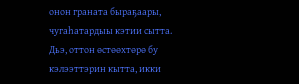онон граната быраҕаары, чугаһатардыы кэтии сытта. Дьэ, оттон өстөөхтөрө бу кэлээттэрин кытта, икки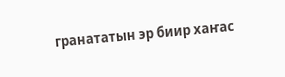гранататын эр биир хаҥас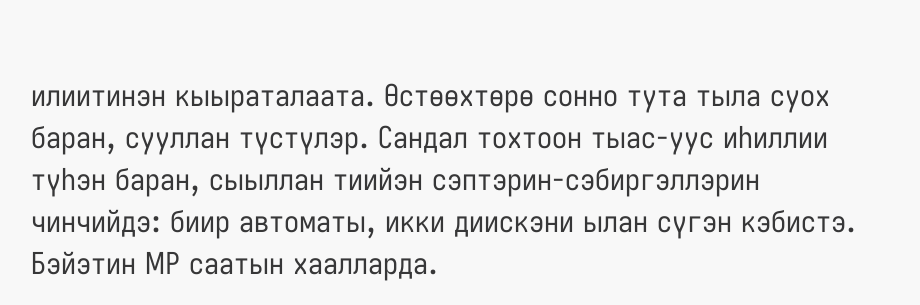илиитинэн кыыраталаата. Өстөөхтөрө сонно тута тыла суох баран, сууллан түстүлэр. Сандал тохтоон тыас-уус иһиллии түһэн баран, сыыллан тиийэн сэптэрин-сэбиргэллэрин чинчийдэ: биир автоматы, икки диискэни ылан сүгэн кэбистэ. Бэйэтин МР саатын хаалларда.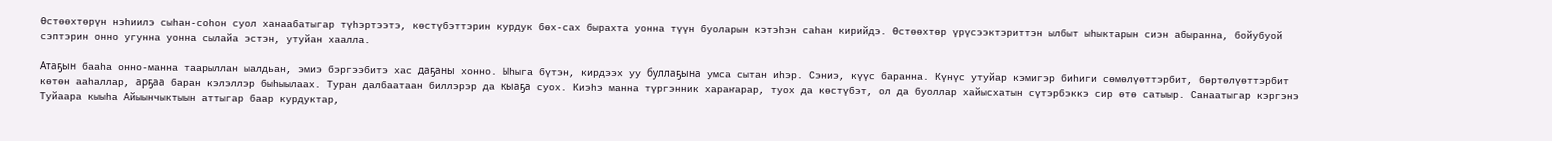Өстөөхтөрүн нэһиилэ сыһан-соһон суол ханаабатыгар түһэртээтэ, көстүбэттэрин курдук бөх-сах бырахта уонна түүн буоларын кэтэһэн саһан кирийдэ. Өстөөхтөр үрүсээктэриттэн ылбыт ыһыктарын сиэн абыранна, бойубуой сэптэрин онно угунна уонна сылайа эстэн, утуйан хаалла.

Атаҕын бааһа онно-манна таарыллан ыалдьан, эмиэ бэргээбитэ хас даҕаны хонно. Ыһыга бүтэн, кирдээх уу буллаҕына умса сытан иһэр. Сэниэ, күүс баранна. Күнүс утуйар кэмигэр биһиги сөмөлүөттэрбит, бөртөлүөттэрбит көтөн ааһаллар, арҕаа баран кэлэллэр быһыылаах. Туран далбаатаан биллэрэр да кыаҕа суох. Киэһэ манна түргэнник хараҥарар, туох да көстүбэт, ол да буоллар хайысхатын сүтэрбэккэ сир өтө сатыыр. Санаатыгар кэргэнэ Туйаара кыыһа Айыынчыктыын аттыгар баар курдуктар,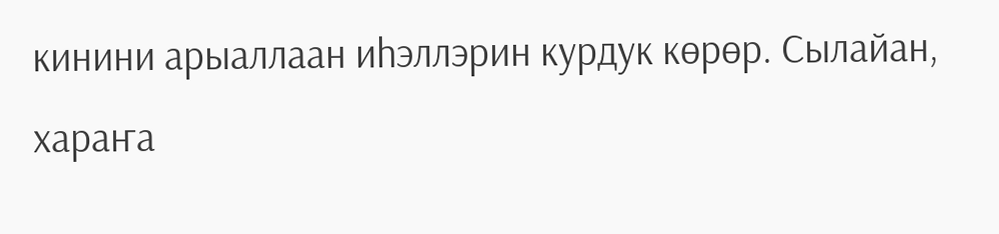кинини арыаллаан иһэллэрин курдук көрөр. Сылайан, хараҥа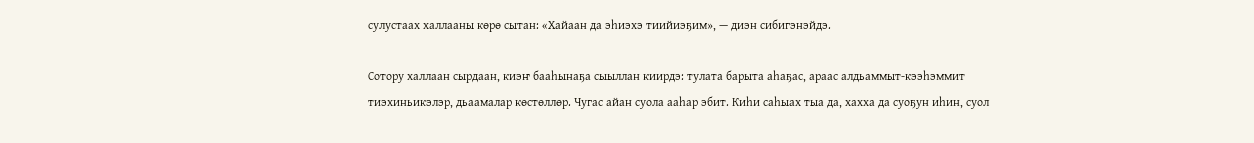сулустаах халлааны көрө сытан: «Хайаан да эһиэхэ тиийиэҕим», — диэн сибигэнэйдэ.

Сотору халлаан сырдаан, киэҥ бааһынаҕа сыыллан киирдэ: тулата барыта аһаҕас, араас алдьаммыт-кээһэммит тиэхиньикэлэр, дьаамалар көстөллөр. Чугас айан суола ааһар эбит. Киһи саһыах тыа да, хахха да суоҕун иһин, суол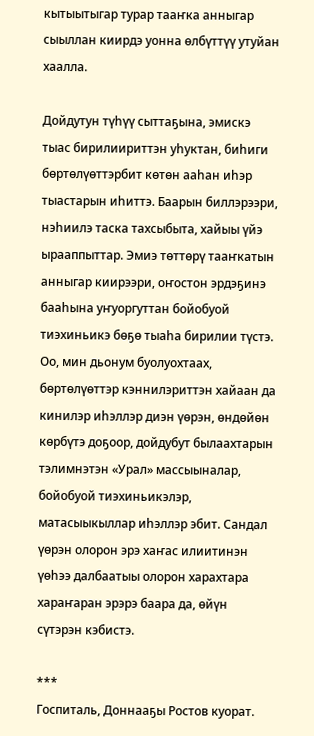кытыытыгар турар тааҥка анныгар сыыллан киирдэ уонна өлбүттүү утуйан хаалла.

Дойдутун түһүү сыттаҕына, эмискэ тыас бирилиириттэн уһуктан, биһиги бөртөлүөттэрбит көтөн ааһан иһэр тыастарын иһиттэ. Баарын биллэрээри, нэһиилэ таска тахсыбыта, хайыы үйэ ырааппыттар. Эмиэ төттөрү тааҥкатын анныгар киирээри, оҥостон эрдэҕинэ бааһына уҥуоргуттан бойобуой тиэхиньикэ бөҕө тыаһа бирилии түстэ. Оо, мин дьонум буолуохтаах, бөртөлүөттэр кэннилэриттэн хайаан да кинилэр иһэллэр диэн үөрэн, өндөйөн көрбүтэ доҕоор, дойдубут былаахтарын тэлимнэтэн «Урал» массыыналар, бойобуой тиэхиньикэлэр, матасыыкыллар иһэллэр эбит. Сандал үөрэн олорон эрэ хаҥас илиитинэн үөһээ далбаатыы олорон харахтара хараҥаран эрэрэ баара да, өйүн сүтэрэн кэбистэ.

***
Госпиталь, Доннааҕы Ростов куорат.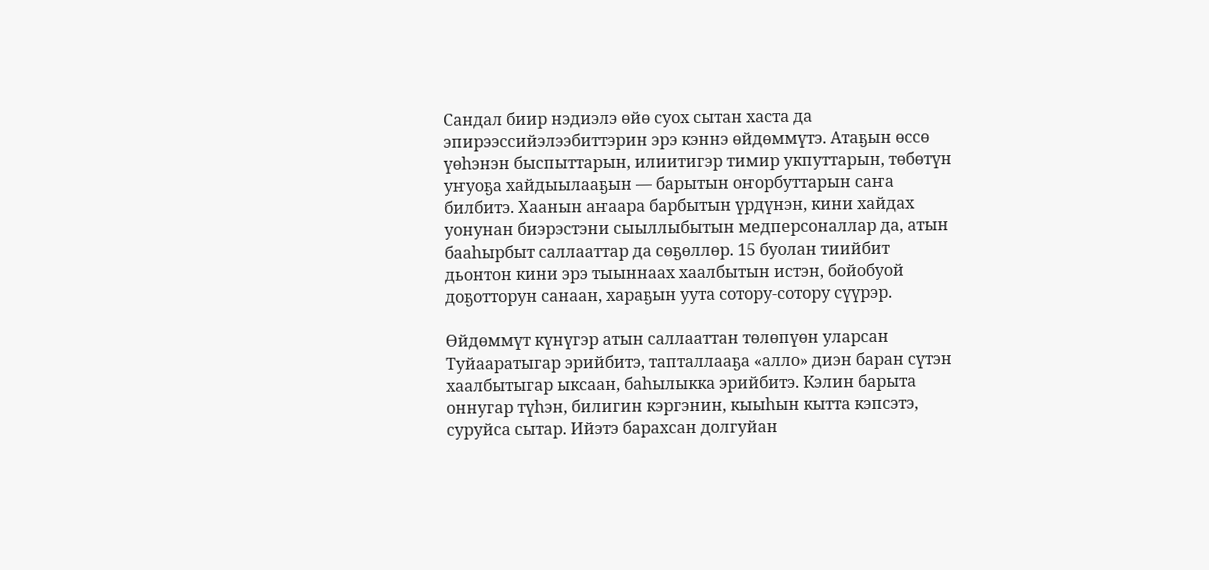Сандал биир нэдиэлэ өйө суох сытан хаста да эпирээссийэлээбиттэрин эрэ кэннэ өйдөммүтэ. Атаҕын өссө үөһэнэн быспыттарын, илиитигэр тимир укпуттарын, төбөтүн уҥуоҕа хайдыылааҕын — барытын оҥорбуттарын саҥа билбитэ. Хаанын аҥаара барбытын үрдүнэн, кини хайдах уонунан биэрэстэни сыыллыбытын медперсоналлар да, атын бааһырбыт саллааттар да сөҕөллөр. 15 буолан тиийбит дьонтон кини эрэ тыыннаах хаалбытын истэн, бойобуой доҕотторун санаан, хараҕын уута сотору-сотору сүүрэр.

Өйдөммүт күнүгэр атын саллааттан төлөпүөн уларсан Туйааратыгар эрийбитэ, тапталлааҕа «алло» диэн баран сүтэн хаалбытыгар ыксаан, баһылыкка эрийбитэ. Кэлин барыта оннугар түһэн, билигин кэргэнин, кыыһын кытта кэпсэтэ, суруйса сытар. Ийэтэ барахсан долгуйан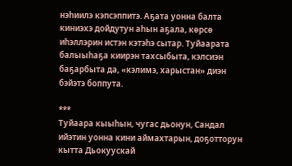нэһиилэ кэпсэппитэ. Аҕата уонна балта киниэхэ дойдутун аһын аҕала, көрсө иһэллэрин истэн кэтэһэ сытар. Туйаарата балыыһаҕа киирэн тахсыбыта, кэлсиэн баҕарбыта да, «кэлимэ, харыстан» диэн бэйэтэ боппута.

***
Туйаара кыыһын, чугас дьонун, Сандал ийэтин уонна кини аймахтарын, доҕотторун кытта Дьокуускай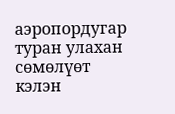аэропордугар туран улахан сөмөлүөт кэлэн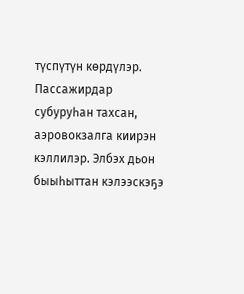түспүтүн көрдүлэр. Пассажирдар  субуруһан тахсан, аэровокзалга киирэн кэллилэр. Элбэх дьон быыһыттан кэлээскэҕэ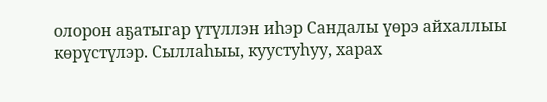олорон аҕатыгар үтүллэн иһэр Сандалы үөрэ айхаллыы көрүстүлэр. Сыллаһыы, куустуһуу, харах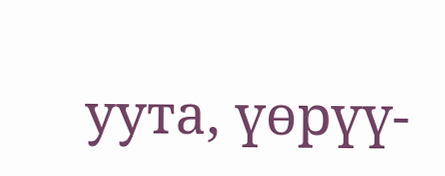уута, үөрүү-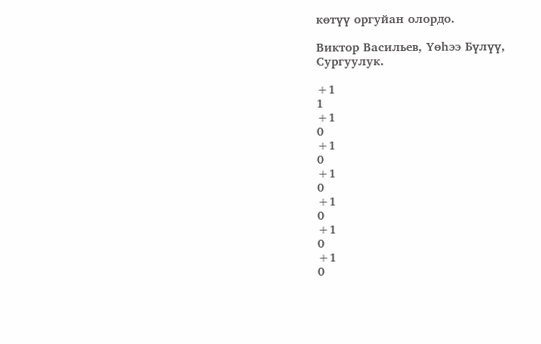көтүү оргуйан олордо.

Виктор Васильев, Үөһээ Бүлүү, Сургуулук.

+1
1
+1
0
+1
0
+1
0
+1
0
+1
0
+1
0